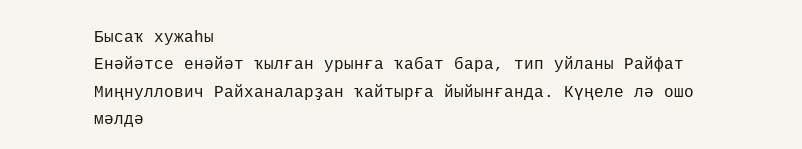Бысаҡ хужаһы
Енәйәтсе енәйәт ҡылған урынға ҡабат бара, тип уйланы Райфат Миңнуллович Райханаларҙан ҡайтырға йыйынғанда. Күңеле лә ошо мәлдә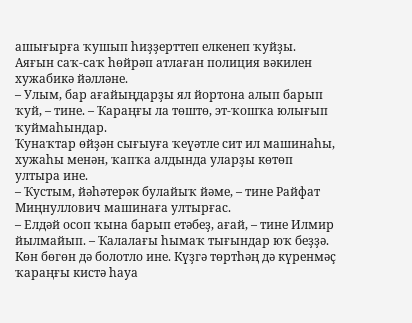ашығырға ҡушып һиҙҙерттеп елкенеп ҡуйҙы. Аяғын саҡ-саҡ һөйрәп атлаған полиция вәкилен хужабикә йәлләне.
– Улым, бар ағайыңдарҙы ял йортона алып барып ҡуй, – тине. – Ҡараңғы ла төштө, эт-ҡошҡа юлығып ҡуймаһындар.
Ҡунаҡтар өйҙән сығыуға ҡеүәтле сит ил машинаһы, хужаһы менән, ҡапҡа алдында уларҙы көтөп ултыра ине.
– Ҡустым, йәһәтерәк булайыҡ йәме, – тине Райфат Миңнуллович машинаға ултырғас.
– Елдәй осоп ҡына барып етәбеҙ, ағай, – тине Илмир йылмайып. – Ҡалалағы һымаҡ тығындар юҡ беҙҙә.
Көн бөгөн дә болотло ине. Күҙгә төртһәң дә күренмәҫ ҡараңғы кистә һауа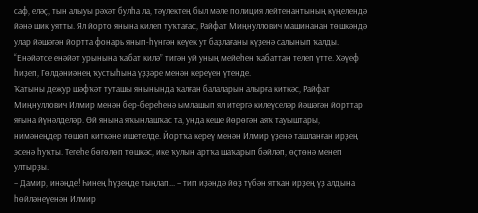саф, еләҫ, тын алыуы рәхәт булһа ла, тәүлектең был мәле полиция лейтенантының күңелендә йәнә шик уятты. Ял йорто янына килеп туҡтағас, Райфат Миңнуллович машинанан төшкәндә улар йәшәгән йортта фонарь янып-һүнгән кеүек ут баҙлағаны күҙенә салынып ҡалды. “Енәйәтсе енәйәт урынына ҡабат килә” тигән уй уның мейеһен ҡабаттан телеп үтте. Хәүеф һиҙеп, Гөлдәниәнең ҡустыһына үҙҙәре менән кереүен үтенде.
Ҡатыны дежур шәфҡәт туташы янынында ҡалған балаларын алырға киткәс, Райфат Миңнуллович Илмир менән бер-береһенә ымлашып ял итергә килеүселәр йәшәгән йорттар яғына йүнәлделәр. Өй янына яҡынлашҡас та, унда кеше йөрөгән аяҡ тауыштары, нимәнеңдер төшөп киткәне ишетелде. Йортҡа кереү менән Илмир үҙенә ташланған ирҙең эсенә һуҡты. Тегеһе бөгөлөп төшкәс, ике ҡулын артҡа шаҡарып бәйләп, өҫтөнә менеп ултырҙы.
– Дамир, инәңде! Һинең һүҙеңде тыңлап... – тип иҙәндә йөҙ түбән ятҡан ирҙең үҙ алдына һөйләнеүенән Илмир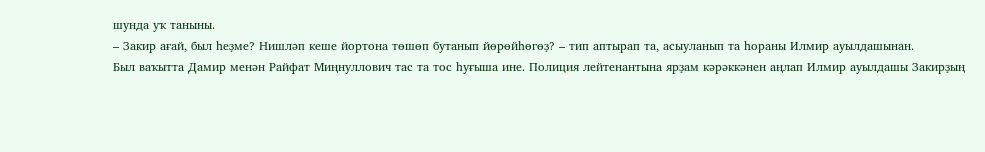шунда уҡ таныны.
– Закир ағай, был һеҙме? Нишләп кеше йортона төшөп бутанып йөрөйһөгөҙ? – тип аптырап та, асыуланып та һораны Илмир ауылдашынан.
Был ваҡытта Дамир менән Райфат Миңнуллович тас та тос һуғыша ине. Полиция лейтенантына ярҙам кәрәккәнен аңлап Илмир ауылдашы Закирҙың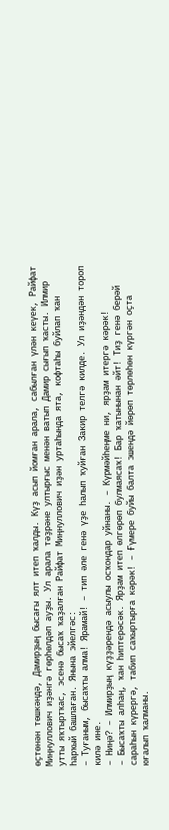өҫтөнән төшкәндә, Дамирҙың бысағы ялт итеп ҡалды. Күҙ асып йомған арала, сабылған үлән кеүек, Райфат Миңнуллович иҙәнгә гөрһөлдәп ауҙы. Ул арала тәҙрәне ултырғыс менән ватып Дамир сығып ҡасты. Илмир утты яҡтыртҡас, эсенә бысаҡ ҡаҙалған Райфат Миңнуллович иҙән уртаһында ята, кофтаһы буйлап ҡан һарҡый башлаған. Янына эйелгәс:
– Туғаным, бысаҡты алма! Ярамай! – тип әле генә үҙе һалып ҡуйған Закир телгә килде. Ул иҙәндән тороп килә ине.
– Ниңә? – Илмирҙың күҙҙәрендә асыулы осҡондар уйнаны. – Күрмәйһеңме ни, ярҙам итергә кәрәк!
– Бысаҡты алһаң, ҡан һиптерәсәк. Ярҙам итеп өлгөрөп булмаясаҡ! Бар ҡатынынан әйт! Тиҙ генә берәй сараһын күрергә, табип саҡыртырға кәрәк! – Ғүмере буйы балта эшендә йөрөп төрлөһөн күргән оҫта юғалып ҡалманы.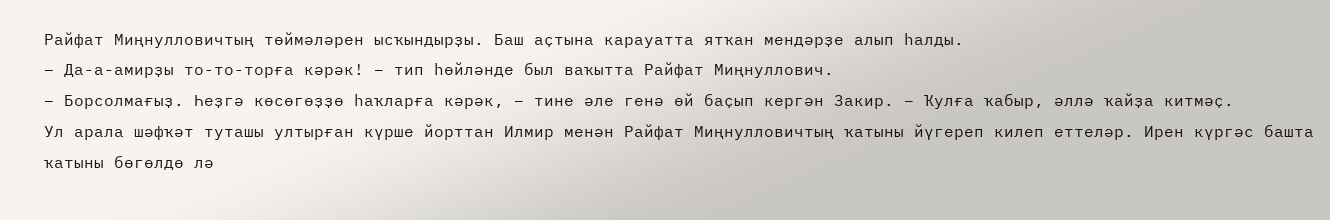Райфат Миңнулловичтың төймәләрен ысҡындырҙы. Баш аҫтына карауатта ятҡан мендәрҙе алып һалды.
– Да-а-амирҙы то-то-торға кәрәк! – тип һөйләнде был ваҡытта Райфат Миңнуллович.
– Борсолмағыҙ. Һеҙгә көсөгөҙҙө һаҡларға кәрәк, – тине әле генә өй баҫып кергән Закир. – Ҡулға ҡабыр, әллә ҡайҙа китмәҫ.
Ул арала шәфҡәт туташы ултырған күрше йорттан Илмир менән Райфат Миңнулловичтың ҡатыны йүгереп килеп еттеләр. Ирен күргәс башта ҡатыны бөгөлдө лә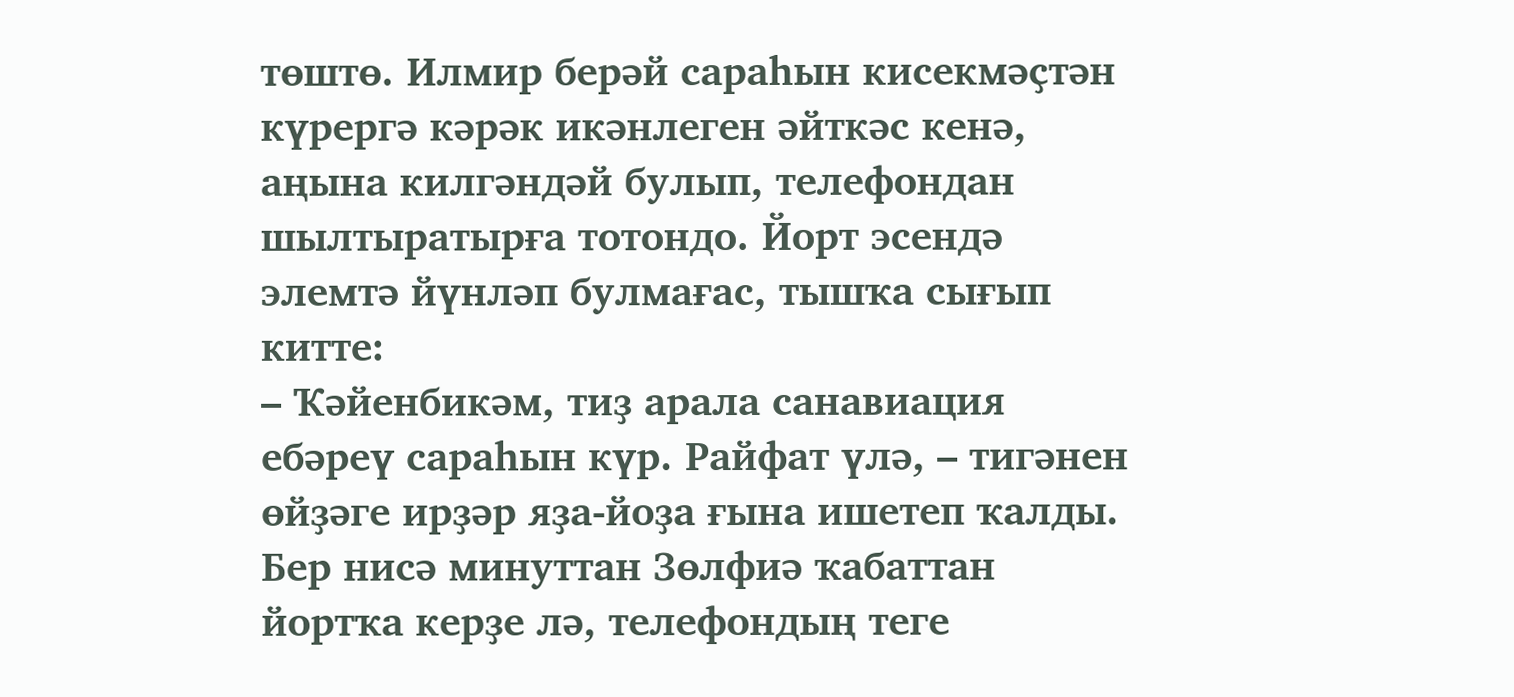төштө. Илмир берәй сараһын кисекмәҫтән күрергә кәрәк икәнлеген әйткәс кенә, аңына килгәндәй булып, телефондан шылтыратырға тотондо. Йорт эсендә элемтә йүнләп булмағас, тышҡа сығып китте:
– Ҡәйенбикәм, тиҙ арала санавиация ебәреү сараһын күр. Райфат үлә, – тигәнен өйҙәге ирҙәр яҙа-йоҙа ғына ишетеп ҡалды.
Бер нисә минуттан Зөлфиә ҡабаттан йортҡа керҙе лә, телефондың теге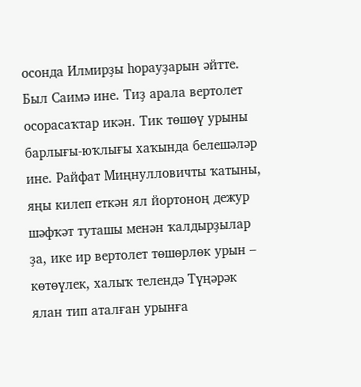осонда Илмирҙы һорауҙарын әйтте. Был Саимә ине. Тиҙ арала вертолет осорасаҡтар икән. Тик төшөү урыны барлығы-юҡлығы хаҡында белешәләр ине. Райфат Миңнулловичты ҡатыны, яңы килеп еткән ял йортоноң дежур шәфҡәт туташы менән ҡалдырҙылар ҙа, ике ир вертолет төшөрлөк урын – көтөүлек, халыҡ телендә Түңәрәк ялан тип аталған урынға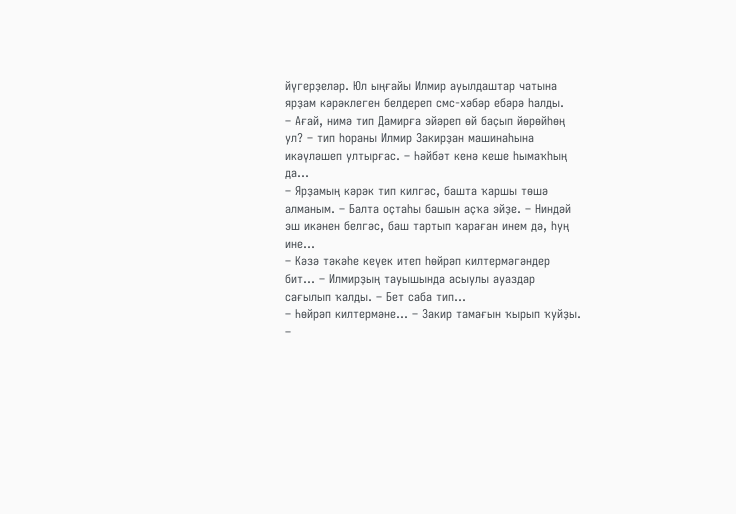йүгерҙеләр. Юл ыңғайы Илмир ауылдаштар чатына ярҙам кәрәклеген белдереп смс-хәбәр ебәрә һалды.
– Ағай, нимә тип Дамирға эйәреп өй баҫып йөрөйһөң ул? – тип һораны Илмир Закирҙан машинаһына икәүләшеп ултырғас. – Һәйбәт кенә кеше һымаҡһың да...
– Ярҙамың кәрәк тип килгәс, башта ҡаршы төшә алманым. – Балта оҫтаһы башын аҫҡа эйҙе. – Ниндәй эш икәнен белгәс, баш тартып ҡараған инем дә, һуң ине...
– Кәзә тәкәһе кеүек итеп һөйрәп килтермәгәндер бит... – Илмирҙың тауышында асыулы ауаздар сағылып ҡалды. – Бет саба тип...
– Һөйрәп килтермәне... – Закир тамағын ҡырып ҡуйҙы. –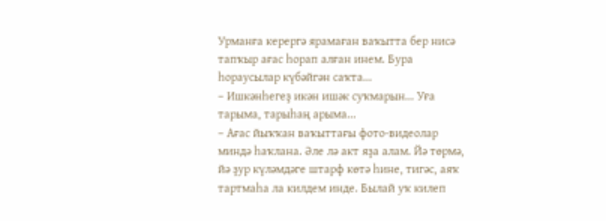Урманға керергә ярамаған ваҡытта бер нисә тапҡыр ағас һорап алған инем. Бура һораусылар күбәйгән саҡта...
– Ишкәнһегеҙ икән ишәк суҡмарын... Уға тарыма, тарыһаң арыма...
– Ағас йыҡҡан ваҡыттағы фото-видеолар миндә һаҡлана. Әле лә акт яҙа алам. Йә төрмә, йә ҙур күләмдәге штарф көтә һине, тигәс, аяҡ тартмаһа ла килдем инде. Былай уҡ килеп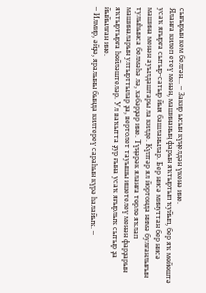сығырын кем белгән... – Закир ысын күңелдән үкенә ине.
Яланға килеп етеү менән, машинаның фарын яҡтыртып ҡуйып, бер яҡ мөйөштә усаҡ яғырға сытыр-сатыр йыя башланылар. Бер нисә минуттан бер нисә машина менән ауылдаштары ла килде. Күптәр ял йортонда нимә булғанлығын тулыһынса белмәһә лә, хәбәрҙәр ине. Түңәрәк яланға төрлө яҡлап машиналарын ултырттылар ҙа, вертолет тауышы ишетелеү менән фарҙарын яҡтыртырға һөйләштеләр. Ул ваҡытта ҙур ғына усаҡ яғырлыҡ сытыр ҙа йыйылған ине.
– Илмир, әйҙә, яралыны бында килтереү сараһын күрә һалайыҡ. –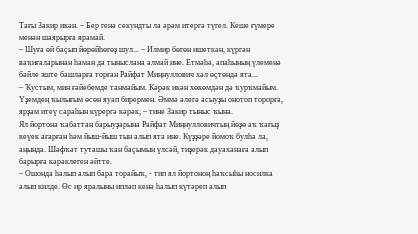Тағы Закир икән. – Бер генә секундты ла әрәм итергә түгел. Кеше ғүмере менән шаярырға ярамай.
– Шуға өй баҫып йөрөйһөгөҙ шул... – Илмир бөгөн ишеткән, күргән ваҡиғаларынан һаман да тыныслана алмай ине. Етмәһә, апаһының үлеменә бәйле эште башларға торған Райфат Миңнуллович хәл өҫтөндә ята...
– Ҡустым, мин ғәйебемде танмайым. Кәрәк икән хөкөмдән дә ҡурҡмайым. Үҙемдең ҡылығым өсөн яуап бирермен. Әммә әлегә асыуҙы онотоп торорға, ярҙам итеү сараһын күрергә кәрәк, – тине Закир тыныс ҡына.
Ял йортона ҡабаттан барыуҙарына Райфат Миңнулловичтың йөҙө аҡ ҡағыҙ кеүек ағарған һәм йыш-йыш тын алып ята ине. Күҙҙәре йомоҡ булһа ла, аңында. Шәфҡәт туташы ҡан баҫымын үлсәй, тиҙерәк дауаханаға алып барырға кәрәклеген әйтте.
– Ошонда һалып алып бара торайыҡ, - тип ял йортоноң һаҡсыһы носилка алып килде. Өс ир яралыны ипләп кенә һалып күтәреп алып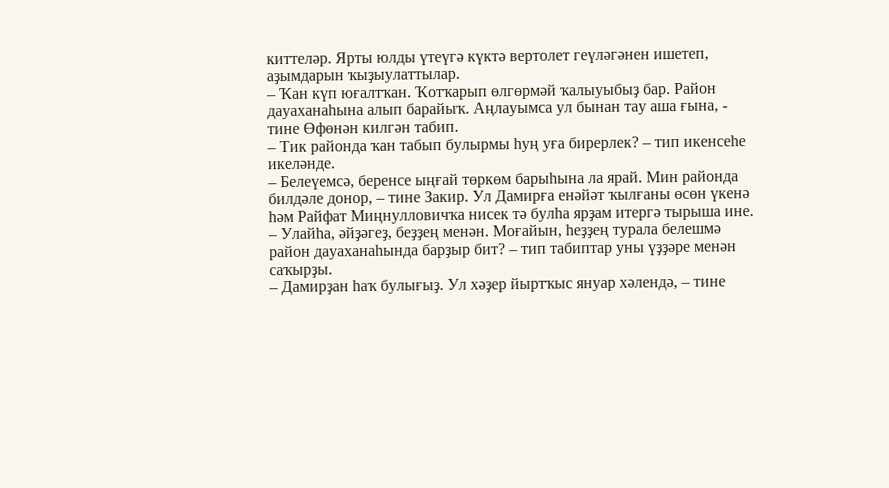киттеләр. Ярты юлды үтеүгә күктә вертолет геүләгәнен ишетеп, аҙымдарын ҡыҙыулаттылар.
– Ҡан күп юғалтҡан. Ҡотҡарып өлгөрмәй ҡалыуыбыҙ бар. Район дауаханаһына алып барайыҡ. Аңлауымса ул бынан тау аша ғына, - тине Өфөнән килгән табип.
– Тик районда ҡан табып булырмы һуң уға бирерлек? – тип икенсеһе икеләнде.
– Белеүемсә, беренсе ыңғай төркөм барыһына ла ярай. Мин районда билдәле донор, – тине Закир. Ул Дамирға енәйәт ҡылғаны өсөн үкенә һәм Райфат Миңнулловичҡа нисек тә булһа ярҙам итергә тырыша ине.
– Улайһа, әйҙәгеҙ, беҙҙең менән. Моғайын, һеҙҙең турала белешмә район дауаханаһында барҙыр бит? – тип табиптар уны үҙҙәре менән саҡырҙы.
– Дамирҙан һаҡ булығыҙ. Ул хәҙер йыртҡыс януар хәлендә, – тине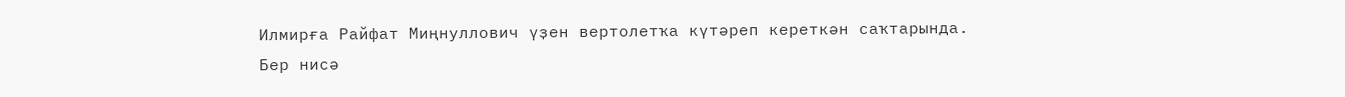Илмирға Райфат Миңнуллович үҙен вертолетҡа күтәреп кереткән саҡтарында.
Бер нисә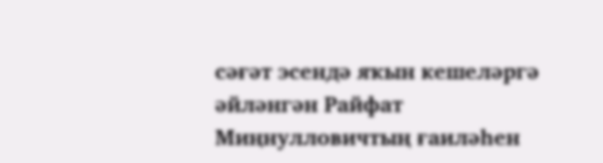сәғәт эсендә яҡын кешеләргә әйләнгән Райфат Миңнулловичтың ғаиләһен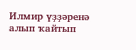Илмир үҙҙәренә алып ҡайтып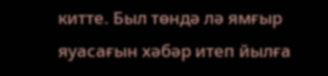китте. Был төндә лә ямғыр яуасағын хәбәр итеп йылға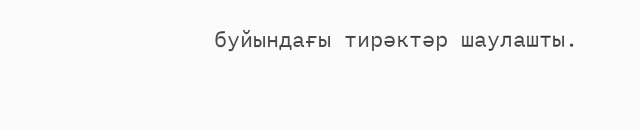буйындағы тирәктәр шаулашты.